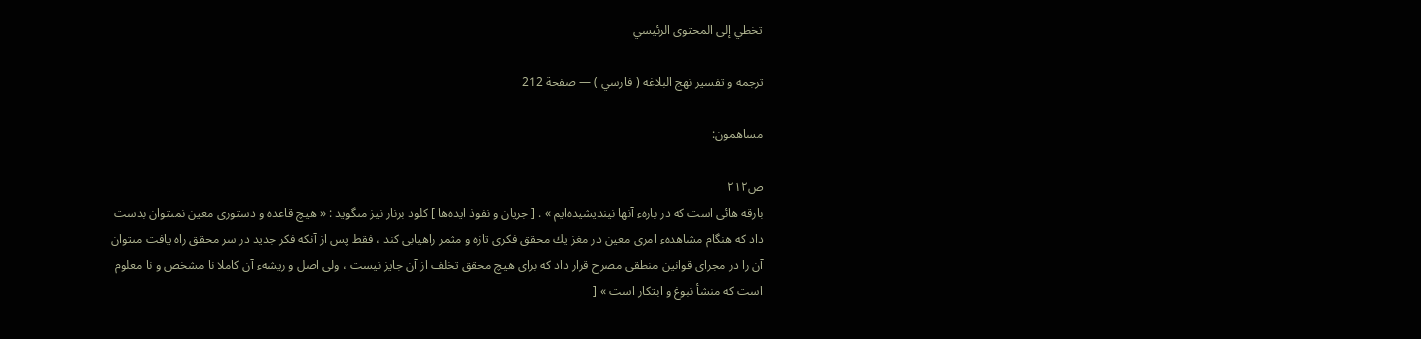تخطي إلى المحتوى الرئيسي

ترجمه و تفسير نهج البلاغه ( فارسي ) — صفحة 212

مساهمون:

ص٢١٢
بارقه هائى است كه در بارهء آنها نينديشيده‌ايم » . [ جريان و نفوذ ايده‌ها ] كلود برنار نيز مىگويد : « هيچ قاعده و دستورى معين نمىتوان بدست داد كه هنگام مشاهدهء امرى معين در مغز يك محقق فكرى تازه و مثمر راهيابى كند ، فقط پس از آنكه فكر جديد در سر محقق راه يافت مىتوان آن را در مجراى قوانين منطقى مصرح قرار داد كه براى هيچ محقق تخلف از آن جايز نيست ، ولى اصل و ريشهء آن كاملا نا مشخص و نا معلوم است كه منشأ نبوغ و ابتكار است » [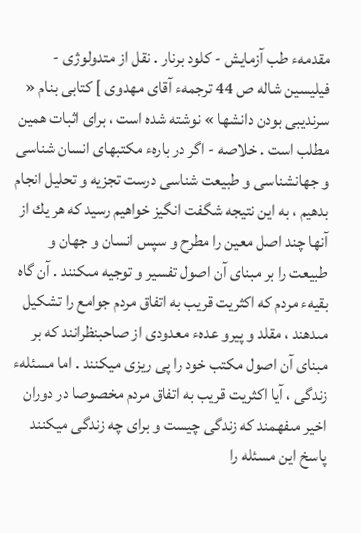مقدمهء طب آزمايش - كلود برنار . نقل از متدولوژى - فيليسين شاله ص 44 ترجمهء آقاى مهدوى ] كتابى بنام « سرنديبى بودن دانشها » نوشته شده است ، براى اثبات همين مطلب است . خلاصه - اگر در بارهء مكتبهاى انسان شناسى و جهانشناسى و طبيعت شناسى درست تجزيه و تحليل انجام بدهيم ، به اين نتيجه شگفت انگيز خواهيم رسيد كه هر يك از آنها چند اصل معين را مطرح و سپس انسان و جهان و طبيعت را بر مبناى آن اصول تفسير و توجيه مىكنند . آن گاه بقيهء مردم كه اكثريت قريب به اتفاق مردم جوامع را تشكيل مىدهند ، مقلد و پيرو عدهء معدودى از صاحبنظرانند كه بر مبناى آن اصول مكتب خود را پى ريزى ميكنند . اما مسئلهء زندگى ، آيا اكثريت قريب به اتفاق مردم مخصوصا در دوران اخير مىفهمند كه زندگى چيست و براى چه زندگى ميكنند پاسخ اين مسئله را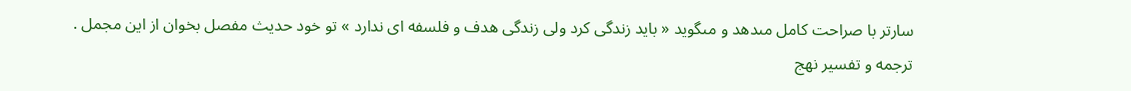سارتر با صراحت كامل مىدهد و مىگويد « بايد زندگى كرد ولى زندگى هدف و فلسفه اى ندارد » تو خود حديث مفصل بخوان از اين مجمل .
ترجمه و تفسير نهج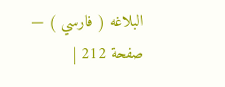البلاغه ( فارسي ) — صفحة 212 |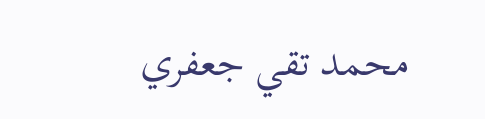محمد تقي جعفري